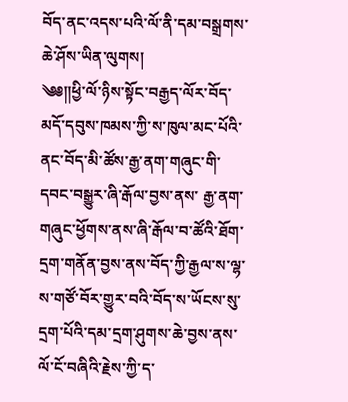བོད་ནང་འདས་པའི་ལོ་ནི་དམ་བསྒྲགས་ཆེ་ཤོས་ཡིན་ལུགས།
༄༅༎ཕྱི་ལོ་ཉིས་སྟོང་བརྒྱད་ལོར་བོད་མདོ་དབུས་ཁམས་ཀྱི་ས་ཁུལ་མང་པོའི་ནང་བོད་མི་ཚོས་རྒྱ་ནག་གཞུང་གི་དབང་བསྒྱུར་ཞི་རྒོལ་བྱས་ནས་ རྒྱ་ནག་གཞུང་ཕྱོགས་ནས་ཞི་རྒོལ་བ་ཚོའི་ཐོག་དྲག་གནོན་བྱས་ནས་བོད་ཀྱི་རྒྱལ་ས་ལྷ་ས་གཙོ་བོར་གྱུར་བའི་བོད་ས་ཡོངས་སུ་དྲག་པོའི་དམ་དྲག་ཤུགས་ཆེ་བྱས་ནས་ལོ་ངོ་བཞིའི་རྗེས་ཀྱི་ད་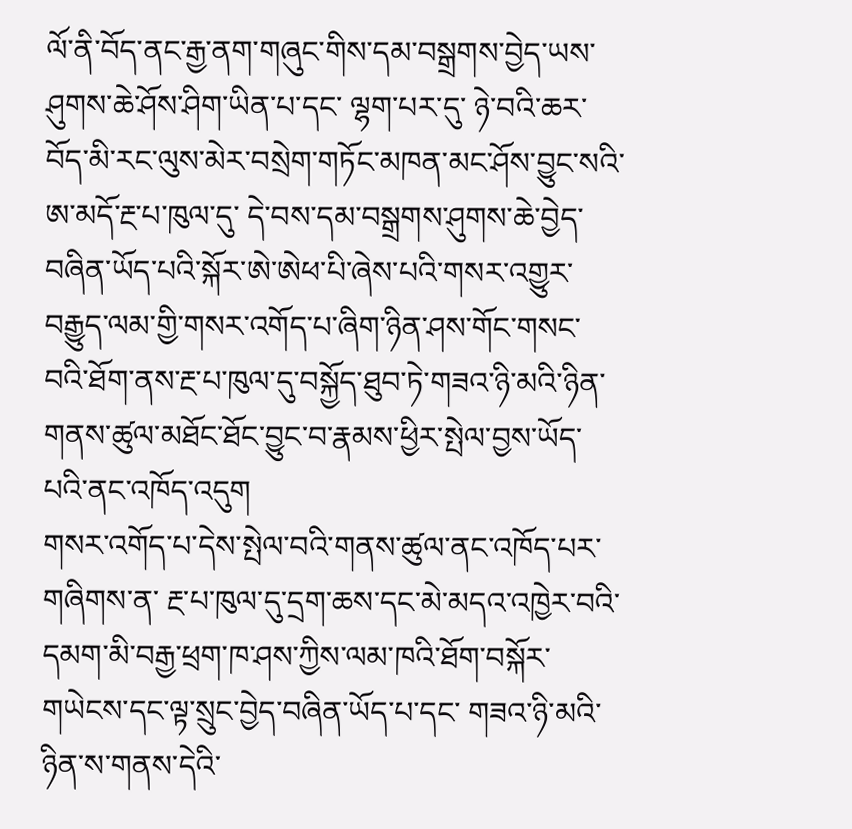ལོ་ནི་བོད་ནང་རྒྱ་ནག་གཞུང་གིས་དམ་བསྒྲགས་བྱེད་ཡས་ཤུགས་ཆེ་ཤོས་ཤིག་ཡིན་པ་དང་ ལྷག་པར་དུ་ ཉེ་བའི་ཆར་བོད་མི་རང་ལུས་མེར་བསྲེག་གཏོང་མཁན་མང་ཤོས་བྱུང་སའི་ཨ་མདོ་རྔ་པ་ཁུལ་དུ་ དེ་བས་དམ་བསྒྲགས་ཤུགས་ཆེ་བྱེད་བཞིན་ཡོད་པའི་སྐོར་ཨེ་ཨེཕ་པི་ཞེས་པའི་གསར་འགྱུར་བརྒྱུད་ལམ་གྱི་གསར་འགོད་པ་ཞིག་ཉིན་ཤས་གོང་གསང་བའི་ཐོག་ནས་རྔ་པ་ཁུལ་དུ་བསྐྱོད་ཐུབ་ཏེ་གཟའ་ཉི་མའི་ཉིན་གནས་ཚུལ་མཐོང་ཐོང་བྱུང་བ་རྣམས་ཕྱིར་སྤེལ་བྱས་ཡོད་པའི་ནང་འཁོད་འདུག
གསར་འགོད་པ་དེས་སྤེལ་བའི་གནས་ཚུལ་ནང་འཁོད་པར་གཞིགས་ན་ རྔ་པ་ཁུལ་དུ་དྲག་ཆས་དང་མེ་མདའ་འཁྱེར་བའི་དམག་མི་བརྒྱ་ཕྲག་ཁ་ཤས་ཀྱིས་ལམ་ཁའི་ཐོག་བསྐོར་གཡེངས་དང་ལྟ་སྲུང་བྱེད་བཞིན་ཡོད་པ་དང་ གཟའ་ཉི་མའི་ཉིན་ས་གནས་དེའི་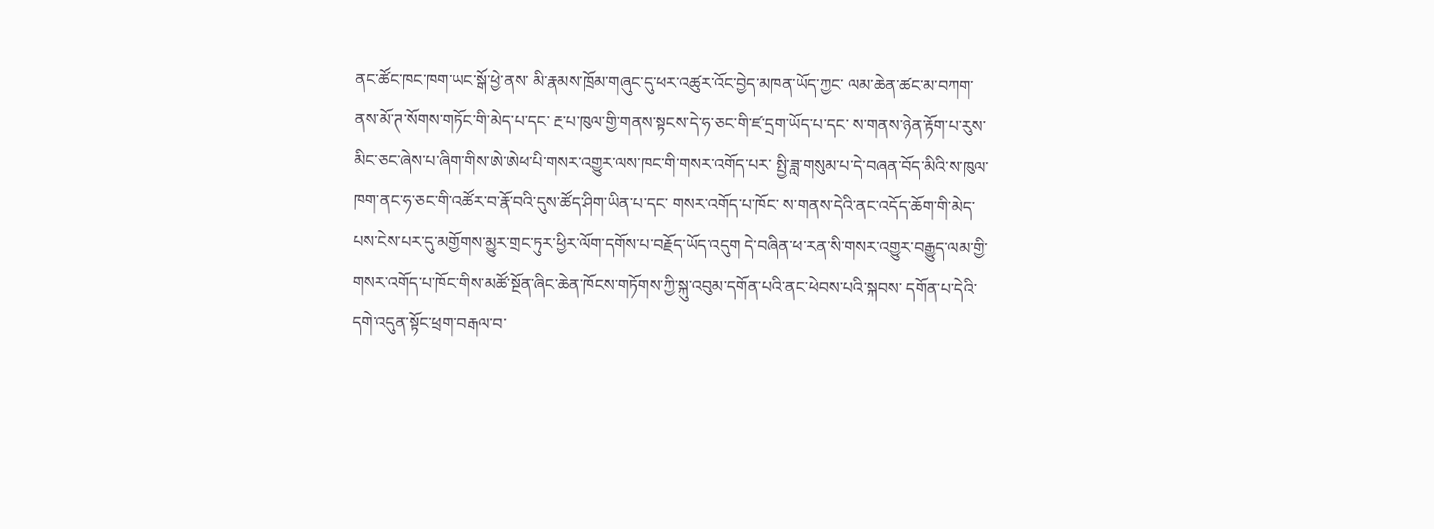ནང་ཚོང་ཁང་ཁག་ཡང་སྒོ་ཕྱེ་ནས་ མི་རྣམས་ཁྲོམ་གཞུང་དུ་ཕར་འཚུར་འོང་བྱེད་མཁན་ཡོད་ཀྱང་ ལམ་ཆེན་ཚང་མ་བཀག་ནས་མོ་ཊ་སོགས་གཏོང་གི་མེད་པ་དང་ རྔ་པ་ཁུལ་གྱི་གནས་སྟངས་དེ་ཧ་ཅང་གི་ཛ་དྲག་ཡོད་པ་དང་ ས་གནས་ཉེན་རྟོག་པ་རུས་མིང་ཅང་ཞེས་པ་ཞིག་གིས་ཨེ་ཨེཕ་པི་གསར་འགྱུར་ལས་ཁང་གི་གསར་འགོད་པར་ སྤྱི་ཟླ་གསུམ་པ་དེ་བཞན་བོད་མིའི་ས་ཁུལ་ཁག་ནང་ཧ་ཅང་གི་འཚོར་བ་རྣོ་བའི་དུས་ཚོད་ཤིག་ཡིན་པ་དང་ གསར་འགོད་པ་ཁོང་ ས་གནས་དེའི་ནང་འདོད་ཆོག་གི་མེད་པས་ངེས་པར་དུ་མགྱོགས་མྱུར་གྲང་ཏུར་ཕྱིར་ལོག་དགོས་པ་བརྗོད་ཡོད་འདུག དེ་བཞིན་ཕ་རན་སི་གསར་འགྱུར་བརྒྱུད་ལམ་གྱི་གསར་འགོད་པ་ཁོང་གིས་མཚོ་སྔོན་ཞིང་ཆེན་ཁོངས་གཏོགས་ཀྱི་སྐུ་འབུམ་དགོན་པའི་ནང་ཕེབས་པའི་སྐབས་ དགོན་པ་དེའི་དགེ་འདུན་སྟོང་ཕྲག་བརྒལ་བ་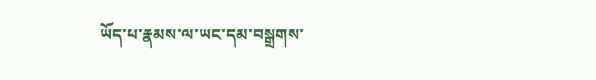ཡོད་པ་རྣམས་ལ་ཡང་དམ་བསྒྲགས་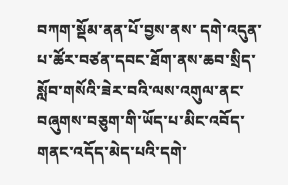བཀག་སྡོམ་ནན་པོ་བྱས་ནས་ དགེ་འདུན་པ་ཚོར་བཙན་དབང་ཐོག་ནས་ཆབ་སྲིད་སློབ་གསོའི་ཟེར་བའི་ལས་འགུལ་ནང་བཞུགས་བཅུག་གི་ཡོད་པ་མིང་འབོད་གནང་འདོད་མེད་པའི་དགེ་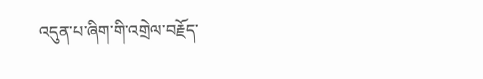འདུན་པ་ཞིག་གི་འགྲེལ་བརྗོད་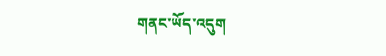གནང་ཡོད་འདུག